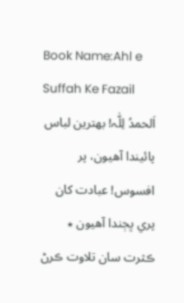Book Name:Ahl e Suffah Ke Fazail
اَلحمدُ لِلّٰہ! بهترين لباس پائيندا آهيون، پر افسوس! عبادت کان پري ڀڄندا آهيون ٭ ڪثرت سان تلاوت ڪرڻ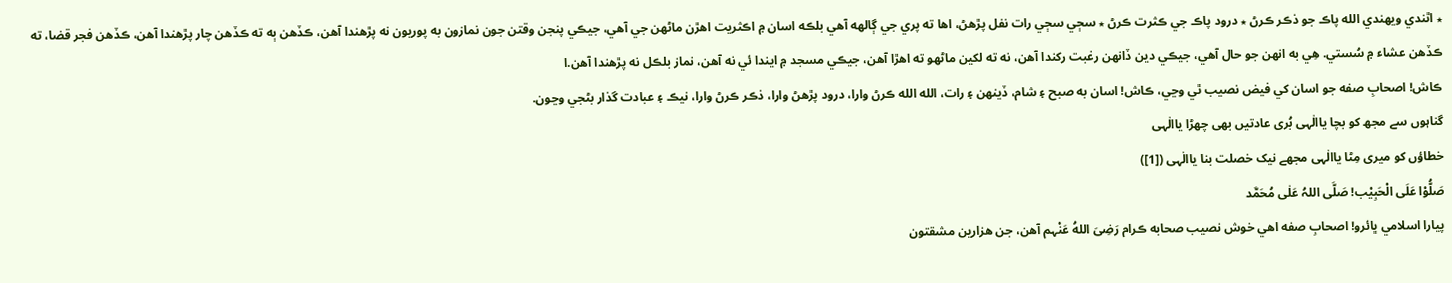٭ اٿندي ويهندي الله پاڪ جو ذڪر ڪرڻ ٭ درود پاڪ جي ڪثرت ڪرڻ ٭ سڄي سڄي رات نفل پڙهڻ، اها ته پري جي ڳالهه آهي بلڪه اسان ۾ اڪثريت اهڙن ماڻهن جي آهي، جيڪي پنجن وقتن جون نمازون به پوريون نه پڙهندا آهن، ڪڏهن ٻه ته ڪڏهن چار پڙهندا آهن، ڪڏهن فجر قضا، ته ڪڏهن عشاء ۾ سُستي. هِي به انهن جو حال آهي، جيڪي دين ڏانهن رغبت رکندا آهن، نه ته لکين ماڻهو ته اهڙا آهن، جيڪي مسجد ۾ ايندا ئي نه آهن، نماز بلڪل نه پڙهندا آهن.ا
ڪاش! اصحابِ صفه جو اسان کي فيض نصيب ٿي وڃي، ڪاش! اسان به صبح ۽ شام، ڏينهن ۽ رات، الله الله ڪرڻ وارا، درود پڙهڻ وارا، ذڪر ڪرڻ وارا، نيڪ ۽ عبادت گذار بڻجي وڃون.
گناہوں سے مجھ کو بچا یاالٰہی بُری عادتیں بھی چھڑا یاالٰہی
خطاؤں کو میری مِٹا یاالٰہی مجھے نیک خصلت بنا یاالٰہی ([1])
صَلُّوْا عَلَی الْحَبِیْب! صَلَّی اللہُ عَلٰی مُحَمَّد
پيارا اسلامي ڀائرو! اصحابِ صفه اهي خوش نصيب صحابه ڪرام رَضِیَ اللهُ عَنْہم آهن، جن هزارين مشقتون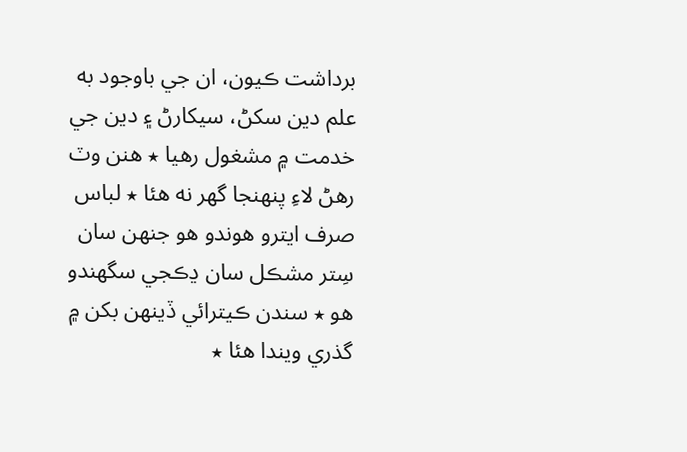برداشت ڪيون، ان جي باوجود به علم دين سکڻ، سيکارڻ ۽ دين جي خدمت ۾ مشغول رهيا ٭ هنن وٽ رهڻ لاءِ پنهنجا گهر نه هئا ٭ لباس صرف ايترو هوندو هو جنهن سان سِتر مشڪل سان ڍڪجي سگهندو هو ٭ سندن ڪيترائي ڏينهن بکن ۾ گذري ويندا هئا ٭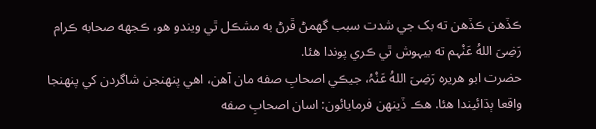ڪڏهن ڪڏهن ته بک جي شدت سبب گهمڻ ڦرڻ به مشڪل ٿي ويندو هو، ڪجهه صحابه ڪرام رَضِیَ اللهُ عَنْہم ته بيہوش ٿي ڪري پوندا هئا.
حضرت ابو هريره رَضِیَ اللهُ عَنْہُ، جيڪي اصحابِ صفه مان آهن، اهي پنهنجن شاگردن کي پنهنجا واقعا ٻڌائيندا هئا. هڪ ڏينهن فرمايائون: اسان اصحابِ صفه